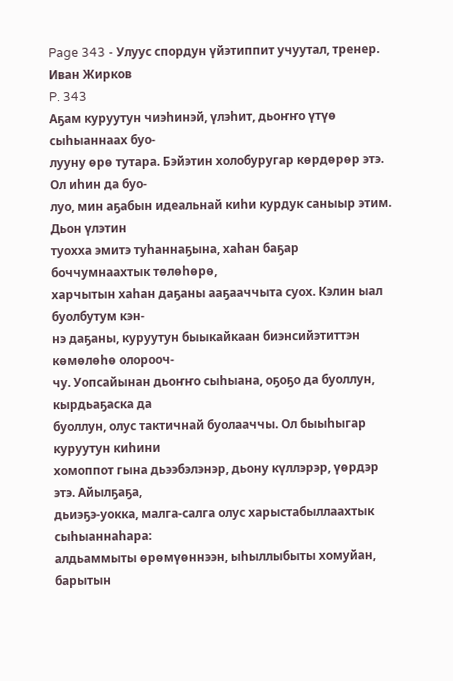Page 343 - Улуус спордун үйэтиппит учуутал, тренер. Иван Жирков
P. 343
Аҕам куруутун чиэһинэй, үлэһит, дьоҥҥо үтүө сыһыаннаах буо-
лууну өрө тутара. Бэйэтин холобуругар көрдөрөр этэ. Ол иһин да буо-
луо, мин аҕабын идеальнай киһи курдук саныыр этим. Дьон үлэтин
туохха эмитэ туһаннаҕына, хаһан баҕар боччумнаахтык төлөһөрө,
харчытын хаһан даҕаны ааҕааччыта суох. Кэлин ыал буолбутум кэн-
нэ даҕаны, куруутун быыкайкаан биэнсийэтиттэн көмөлөһө олорооч-
чу. Уопсайынан дьоҥҥо сыһыана, оҕоҕо да буоллун, кырдьаҕаска да
буоллун, олус тактичнай буолааччы. Ол быыһыгар куруутун киһини
хомоппот гына дьээбэлэнэр, дьону күллэрэр, үөрдэр этэ. Айылҕаҕа,
дьиэҕэ-уокка, малга-салга олус харыстабыллаахтык сыһыаннаһара:
алдьаммыты өрөмүөннээн, ыһыллыбыты хомуйан, барытын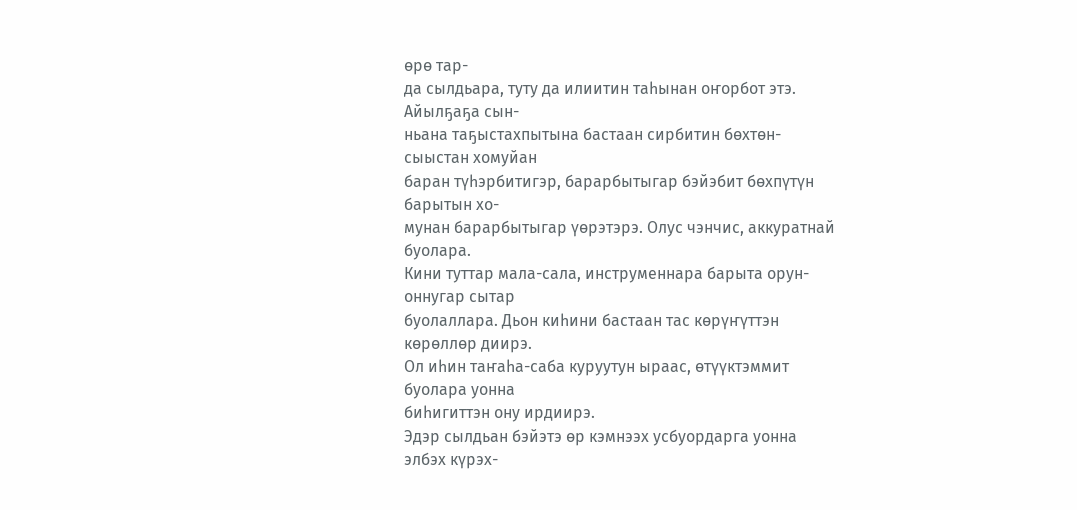өрө тар-
да сылдьара, туту да илиитин таһынан оҥорбот этэ. Айылҕаҕа сын-
ньана таҕыстахпытына бастаан сирбитин бөхтөн-сыыстан хомуйан
баран түһэрбитигэр, барарбытыгар бэйэбит бөхпүтүн барытын хо-
мунан барарбытыгар үөрэтэрэ. Олус чэнчис, аккуратнай буолара.
Кини туттар мала-сала, инструменнара барыта орун-оннугар сытар
буолаллара. Дьон киһини бастаан тас көрүҥүттэн көрөллөр диирэ.
Ол иһин таҥаһа-саба куруутун ыраас, өтүүктэммит буолара уонна
биһигиттэн ону ирдиирэ.
Эдэр сылдьан бэйэтэ өр кэмнээх усбуордарга уонна элбэх күрэх-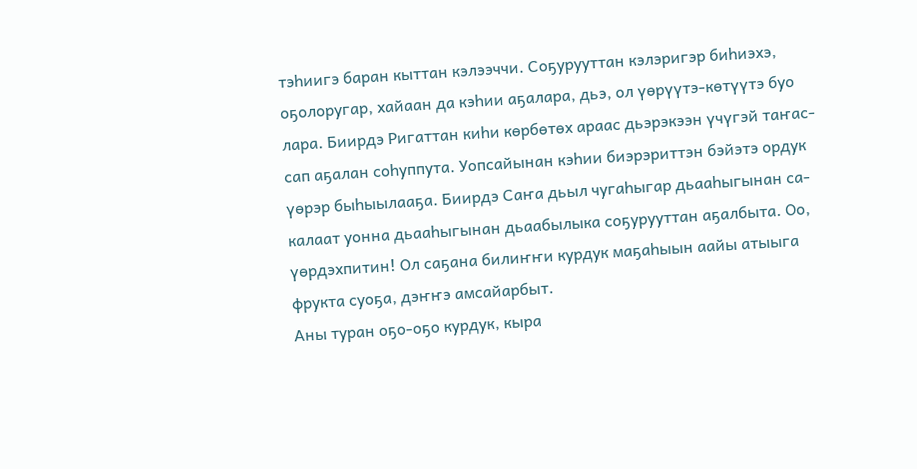тэһиигэ баран кыттан кэлээччи. Соҕурууттан кэлэригэр биһиэхэ,
оҕолоругар, хайаан да кэһии аҕалара, дьэ, ол үөрүүтэ-көтүүтэ буо
лара. Биирдэ Ригаттан киһи көрбөтөх араас дьэрэкээн үчүгэй таҥас-
сап аҕалан соһуппута. Уопсайынан кэһии биэрэриттэн бэйэтэ ордук
үөрэр быһыылааҕа. Биирдэ Саҥа дьыл чугаһыгар дьааһыгынан са-
калаат уонна дьааһыгынан дьаабылыка соҕурууттан аҕалбыта. Оо,
үөрдэхпитин! Ол саҕана билиҥҥи курдук маҕаһыын аайы атыыга
фрукта суоҕа, дэҥҥэ амсайарбыт.
Аны туран оҕо-оҕо курдук, кыра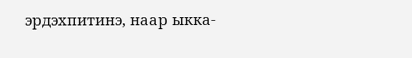эрдэхпитинэ, наар ыкка-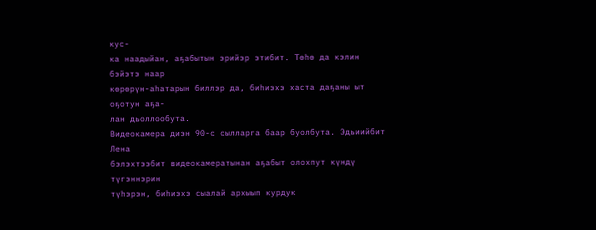кус-
ка наадыйан, аҕабытын эрийэр этибит. Төһө да кэлин бэйэтэ наар
көрөрүн-аһатарын биллэр да, биһиэхэ хаста даҕаны ыт оҕотун аҕа-
лан дьоллообута.
Видеокамера диэн 90-с сылларга баар буолбута. Эдьиийбит Лена
бэлэхтээбит видеокамератынан аҕабыт олохпут күндү түгэннэрин
түһэрэн, биһиэхэ сыалай архыып курдук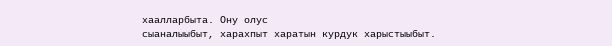хаалларбыта. Ону олус
сыаналыыбыт, харахпыт харатын курдук харыстыыбыт.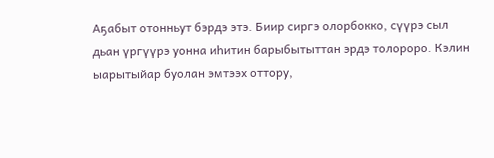Аҕабыт отонньут бэрдэ этэ. Биир сиргэ олорбокко, сүүрэ сыл
дьан үргүүрэ уонна иһитин барыбытыттан эрдэ толороро. Кэлин
ыарытыйар буолан эмтээх оттору,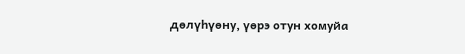дөлүһүөну, үөрэ отун хомуйа